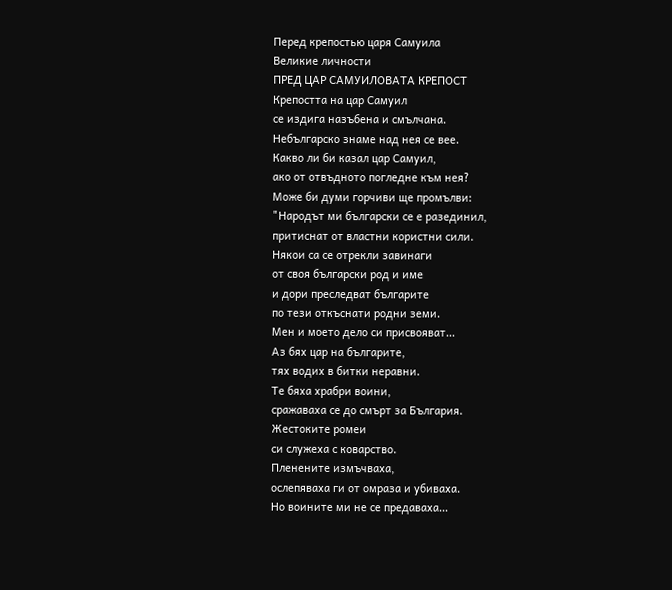Перед крепостью царя Самуила
Великие личности
ПРЕД ЦАР САМУИЛОВАТА КРЕПОСТ
Крепостта на цар Самуил
се издига назъбена и смълчана.
Небългарско знаме над нея се вее.
Какво ли би казал цар Самуил,
ако от отвъдното погледне към нея?
Може би думи горчиви ще промълви:
"Народът ми български се е разединил,
притиснат от властни користни сили.
Някои са се отрекли завинаги
от своя български род и име
и дори преследват българите
по тези откъснати родни земи.
Мен и моето дело си присвояват...
Аз бях цар на българите,
тях водих в битки неравни.
Те бяха храбри воини,
сражаваха се до смърт за България.
Жестоките ромеи
си служеха с коварство.
Пленените измъчваха,
ослепяваха ги от омраза и убиваха.
Но воините ми не се предаваха...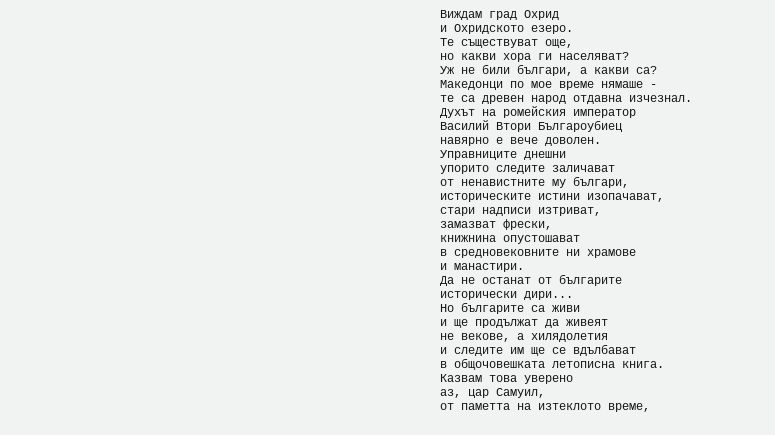Виждам град Охрид
и Охридското езеро.
Те съществуват още,
но какви хора ги населяват?
Уж не били българи, а какви са?
Македонци по мое време нямаше -
те са древен народ отдавна изчезнал.
Духът на ромейския император
Василий Втори Българоубиец
навярно е вече доволен.
Управниците днешни
упорито следите заличават
от ненавистните му българи,
историческите истини изопачават,
стари надписи изтриват,
замазват фрески,
книжнина опустошават
в средновековните ни храмове
и манастири.
Да не останат от българите
исторически дири...
Но българите са живи
и ще продължат да живеят
не векове, а хилядолетия
и следите им ще се вдълбават
в общочовешката летописна книга.
Казвам това уверено
аз, цар Самуил,
от паметта на изтеклото време,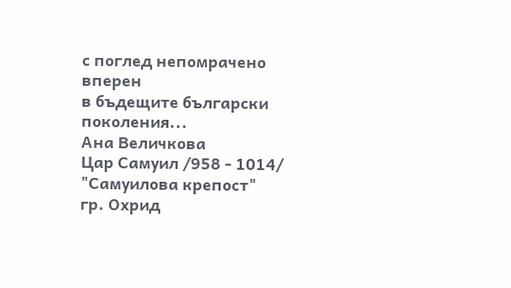с поглед непомрачено вперен
в бъдещите български поколения...
Ана Величкова
Цар Самуил /958 - 1014/
"Самуилова крепост"
гр. Охрид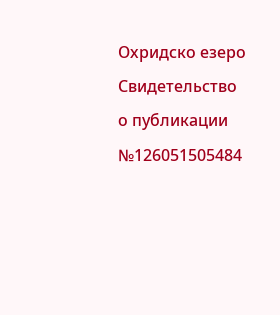Охридско езеро
Свидетельство о публикации №126051505484